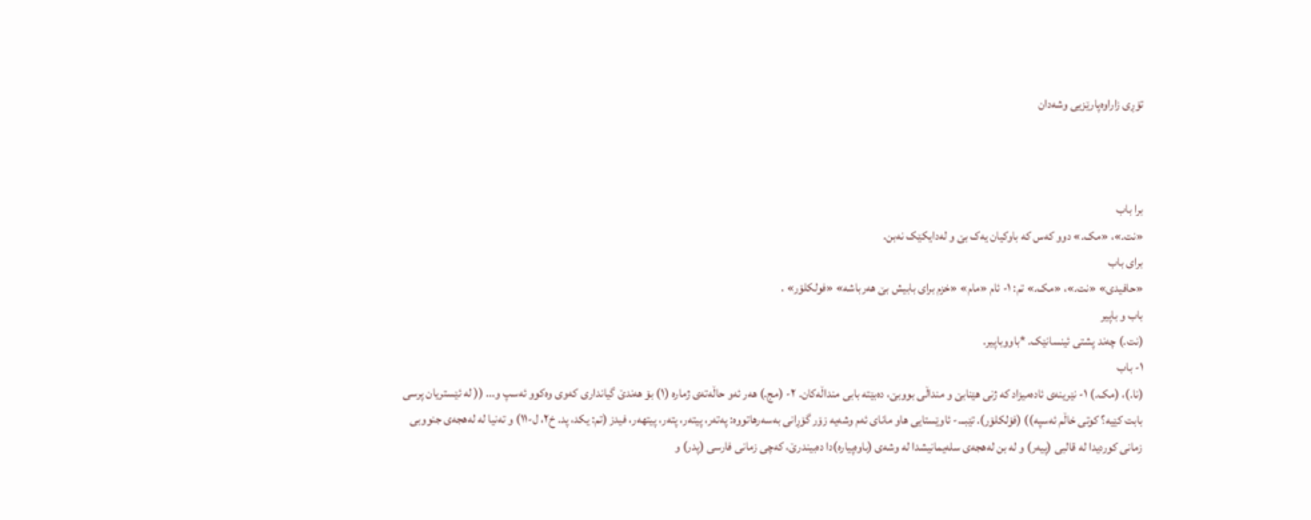تۆڕی زاراوەپارێزیی وشەدان



برا باب
«نت.»، «مک.» دوو کەس کە باوکیان یەک بێ و لەدایکێک نەبن.
برای باب
«حافیدی» «نت.»، «مک.» تم: ١- ئام «مام» «خزم برای بابیش بێ هەرباشه» «فولکلۆر» .
باب و باپیر
(نت.) چەند پشتی ئینسانێک. *باووباپیر.
١- باب
(نا.)، (مک.) ١- نێرینەی ئادەمیزاد کە ژنی هێنابێ و منداڵی بووبێ، دەبێتە بابی منداڵەکان. ٢- (مج.) هەر ئەو حاڵەتەی ژمارە (١) بۆ هەندێ گیانداری کەوی وەکوو ئەسپ و... (( لە ئێستریان پرسی بابت کێیە؟ کوتی خاڵم ئەسپە)) (فۆلکلۆر). تێبــ.- ئاوێستایی هاو مانای ئەم وشەیە زۆر گۆڕانی بەسەرهاتووە: پەتەر، پیتەر، پتەر، پیتهەر، فیدز (تم: یکد، پد. خ٢، ل-١١) و تەنیا لە لەهجەی جنووبی زمانی کوردیدا لە قالبی (پیەر) و لە بن لەهجەی سلەیمانیشدا لە وشەی (باوەپیارە)دا دەبیندرێ، کەچی زمانی فارسی (پدر) و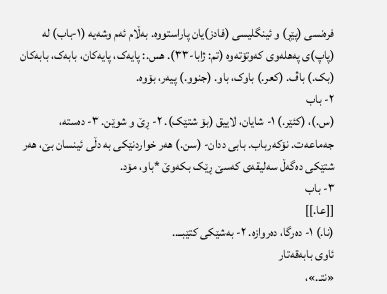فرەنسی (پێڕ) و ئینگلیسی (فادز)یان پاراستووە. بەڵام ئەم وشەیە (١-باب) لە (پاپ)ی پەهلەوی کەوتۆتەوە (تم: ژابا-٣٣). هس.: پایەک، پایەکان، بابەک، بابەکان (بک.) باڤ. (کعر.) باوک، باو. (جنوو.) پیەر، بۆوە.
٢- باب
(س.)، (کئێر.) ١- شایان، لاییق (بۆ شتێک). ٢- ڕێ و شوێن. ٣- دەستە، جەماعەت. نۆکەرباب. بابی ددان- (سن.) هەر خواردنێکی بە دڵی ئینسان بێ، هەر شتێکی دەگەڵ سەلیقەی کەسێ ڕێک بکەوێ *باو، مۆد.
٣- باب
[[عا.]]
(نا.) ١- دەرگا، دەروازە. ٢- بەشێکی کتێبــ..
ئاوی بابەقەتار
«نتـ.»،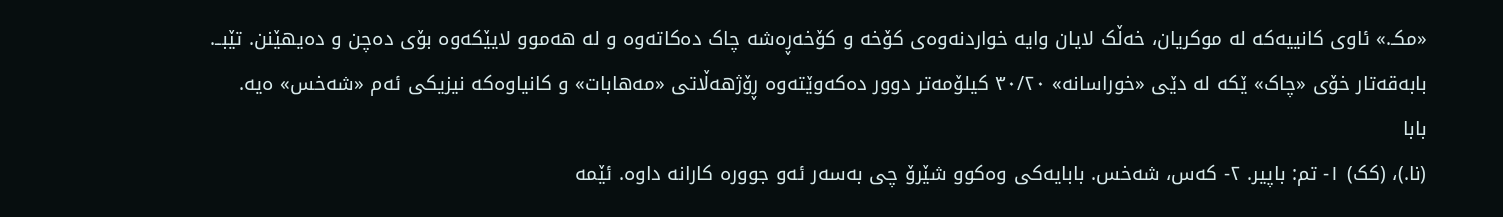«مکـ.» ئاوی کانییەکە لە موکریان، خەڵک لایان وایە خواردنەوەی کۆخە و کۆخەڕەشە چاک دەکاتەوە و لە هەموو لایێکەوە بۆی دەچن و دەیهێنن. تێبــ. بابەقەتار خۆی «چاک» ێکە لە دێی «خوراسانە» ٣٠/٢٠ کیلۆمەتر دوور دەکەوێتەوە ڕۆژهەڵاتی «مەهابات» و کانیاوەکە نیزیکی ئەم «شەخس» ەیە.
بابا
(نا.)، (کک) ١- تم: باپیر. ٢- کەس، شەخس. بابایەکی وەکوو شێرۆ چی بەسەر ئەو جوورە کارانە داوە. ئێمە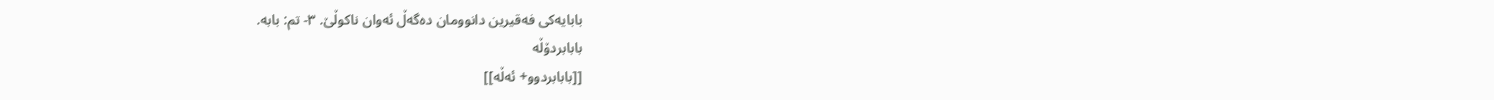بابایەکی فەقیرین دانوومان دەگەڵ ئەوان ناکوڵێ. ٣- تم: بابە.
بابابردۆڵە
[[بابابردوو+ ئەڵە]]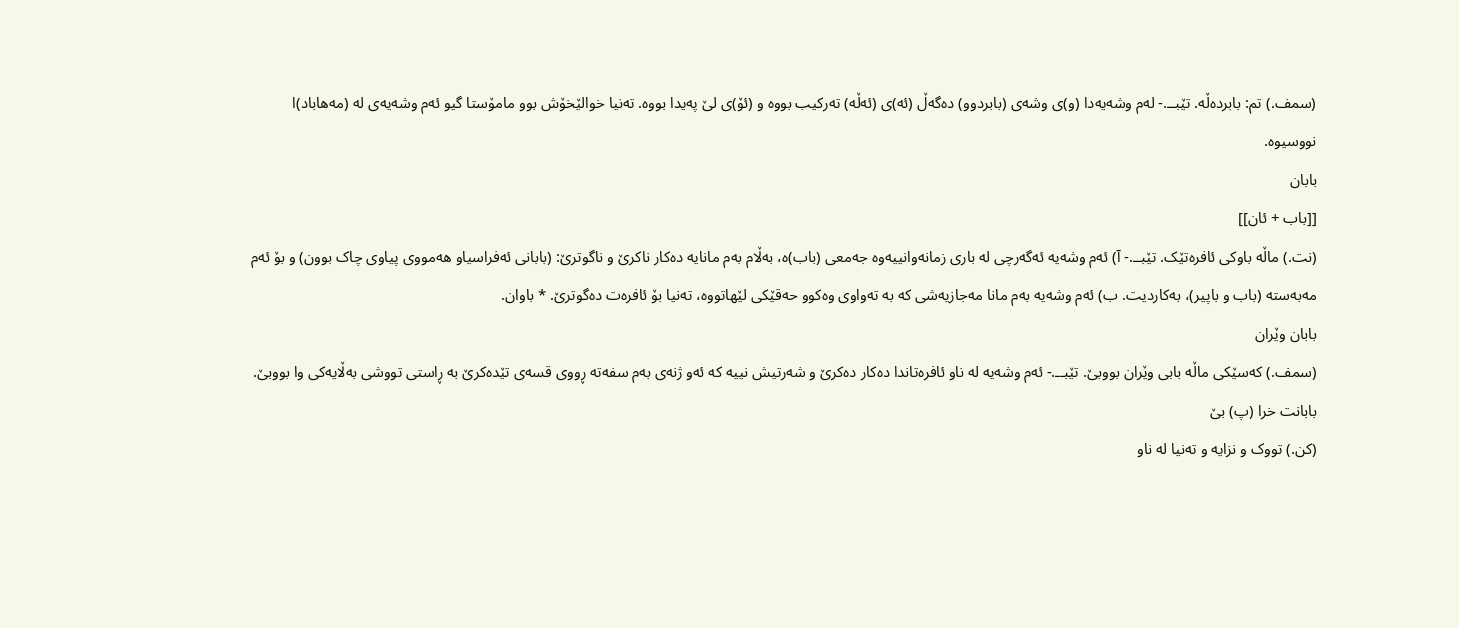(سمف.) تم: بابردەڵە. تێبــ.- لەم وشەیەدا (و)ی وشەی (بابردوو) دەگەڵ (ئە)ی (ئەڵە) تەرکیب بووە و (ئۆ)ی لێ پەیدا بووە. تەنیا خوالێخۆش بوو مامۆستا گیو ئەم وشەیەی لە (مەهاباد)ا نووسیوە.
بابان
[[باب + ئان]]
(نت.) ماڵە باوکی ئافرەتێک. تێبــ.- آ) ئەم وشەیە ئەگەرچی لە باری زمانەوانییەوە جەمعی (باب)ە، بەڵام بەم مانایە دەکار ناکرێ و ناگوترێ: (بابانی ئەفراسیاو هەمووی پیاوی چاک بوون) و بۆ ئەم مەبەستە (باب و باپیر)، بەکاردیت. ب) ئەم وشەیە بەم مانا مەجازیەشی کە بە تەواوی وەکوو حەقێکی لێهاتووە، تەنیا بۆ ئافرەت دەگوترێ. * باوان.
بابان وێران
(سمف.) کەسێکی ماڵە بابی وێران بووبێ. تێبــ.- ئەم وشەیە لە ناو ئافرەتاندا دەکار دەکرێ و شەرتیش نییە کە ئەو ژنەی بەم سفەتە ڕووی قسەی تێدەکرێ بە ڕاستی تووشی بەڵایەکی وا بووبێ.
بابانت خرا (پ) بێ
(کن.) تووک و نزایە و تەنیا لە ناو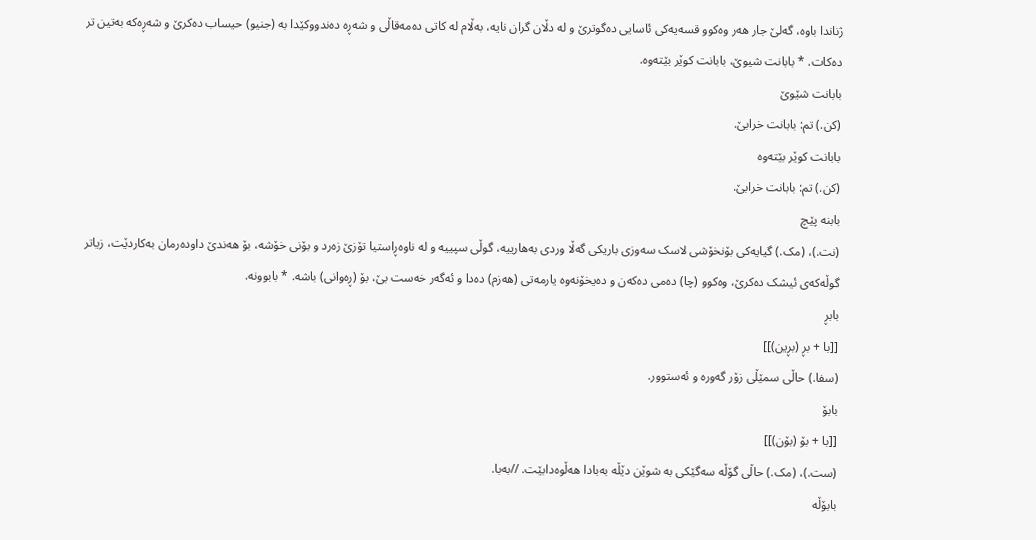ژناندا باوە، گەلێ جار هەر وەکوو قسەیەکی ئاسایی دەگوترێ و لە دڵان گران نایە، بەڵام لە کاتی دەمەقاڵی و شەڕە دەندووکێدا بە (جنیو) حیساب دەکرێ و شەڕەکە بەتین تر دەکات. * بابانت شیوێ، بابانت کوێر بێتەوە.
بابانت شێوێ
(کن.) تم: بابانت خرابێ.
بابانت کوێر بێتەوە
(کن.) تم: بابانت خرابێ.
بابنە پێچ
(نت.)، (مک.) گیایەکی بۆنخۆشی لاسک سەوزی باریکی گەڵا وردی بەهارییە، گوڵی سپییە و لە ناوەڕاستیا تۆزێ زەرد و بۆنی خۆشە، بۆ هەندێ داودەرمان بەکاردێت، زیاتر گوڵەکەی ئیشک دەکرێ، وەکوو (چا) دەمی دەکەن و دەیخۆنەوە یارمەتی (هەزم) دەدا و ئەگەر خەست بێ، بۆ (ڕەوانی) باشە. * بابوونە.
بابڕ
[[با + بڕ (بڕین)]]
(سفا.) حاڵی سمێڵی زۆر گەورە و ئەستوور.
بابۆ
[[با + بۆ (بۆن)]]
(ست.)، (مک.) حاڵی گۆڵە سەگێکی بە شوێن دێڵە بەبادا هەڵوەدابێت. //بەبا.
بابۆڵە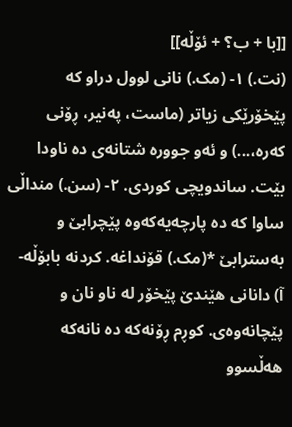[[با + ب؟ + ئۆڵە]]
(نت.) ١- (مک.) نانی لوول دراو کە پێخۆرێکی زیاتر (ماست، پەنیر، ڕۆنی کەرە،...) و ئەو جوورە شتانەی دە ناودا بێت. ساندویچی کوردی. ٢- (سن.) منداڵی ساوا کە دە پارچەیەکەوە پێچرابێ و بەسترابێ *(مک.) قۆنداغە. کردنە بابۆڵە- آ) دانانی هێندێ پێخۆر لە ناو نان و پێچانەوەی. کوڕم ڕۆنەکە دە نانەکە هەڵسوو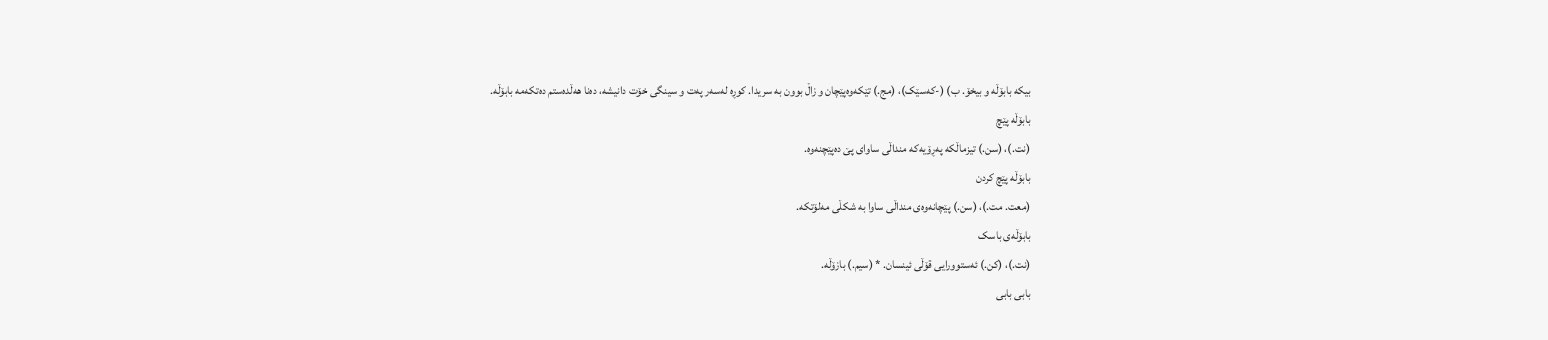بیکە بابۆڵە و بیخۆ. ب) (-کەسێک)، (مج.) تێکەوەپێچان و زاڵ بوون بە سریدا. کوڕە لەسەر پەت و سینگی خۆت دانیشە، دەنا هەڵدەستم دەتکەمە بابۆڵە.
بابۆڵە پێچ
(نت.)، (سن.) تیزماڵکە پەڕۆیەکە منداڵی ساوای پێ دەپێچنەوە.
بابۆڵە پێچ کردن
(معت. مت.)، (سن.) پێچانەوەی منداڵی ساوا بە شکڵی مەلۆتکە.
بابۆڵەی باسک
(نت.)، (کن.) ئەستوورایی قۆڵی ئینسان. * (سیم.) بازۆڵە.
بابی بابی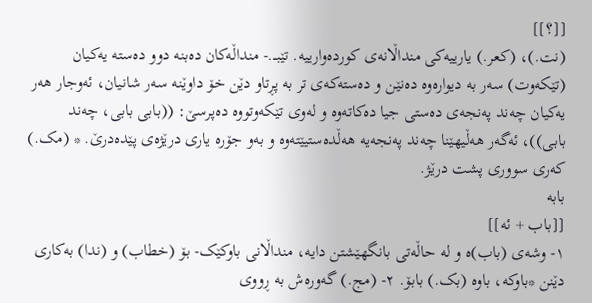[[؟]]
(نت.)، (کعر.) یارییەکی منداڵانەی کوردەوارییە. تێبــ.- منداڵەکان دەبنە دوو دەستە یەکیان (تێکەوت) سەر بە دیوارەوە دەنێن و دەستەکەی تر بە پڕتاو دێن خۆ داوێنە سەر شانیان، ئەوجار هەر یەکیان چەند پەنجەی دەستی جیا دەکاتەوە و لەوی تێکەوتووە دەپرسێ: ((بابی بابی، چەند بابی))، ئەگەر هەڵیهێنا چەند پەنجەیە هەڵدەستیێتەوە و بەو جۆرە یاری درێژەی پێدەدرێ. * (مک.) کەری سووری پشت درێژ.
بابە
[[باب + ئە]]
١- وشەی (باب)ە و لە حاڵەتی بانگهێشتن دایە، منداڵانی باوکێک- بۆ (خطاب) و (ندا) بەکاری دێنن *باوکە، باوە (بک.) بابۆ. ٢- (مج.) گەورەش بە ڕووی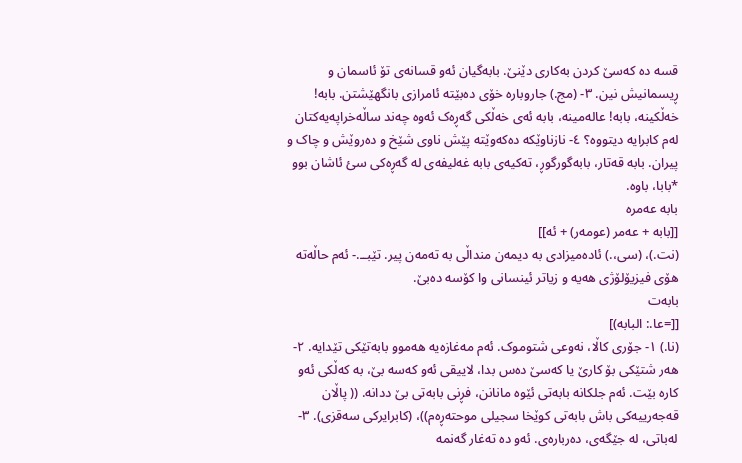قسە دە کەسێ کردن بەکاری دێنێ. بابەگیان ئەو قسانەی تۆ ئاسمان و ڕیسمانیش نین. ٣- (مج.) جاروبارە خۆی دەبێتە ئامرازی بانگهێشتن. بابە! خەڵکینە، بابە! عالەمینە، بابە ئەی خەڵکی گەڕەک ئەوە چەند ساڵەخراپەیەکتان لەم کابرایە دیتووە؟ ٤- نازناوێکە دەکەوێتە پێش ناوی شێخ و دەروێش و چاک و پیران. بابە قەتار، بابەگورگوڕ، تەکیەی بابە غەلیفەی لە گەڕەکی سئ ئاشان بوو *بابا، باوە.
بابە عەمرە
[[بابە + عەمر (عومەر) + ئە]]
(نت.)، (سی،.) ئادەمیزادی بە دیمەن منداڵی بە تەمەن پیر. تێبــ.- ئەم حاڵەتە هۆی فیزیۆلۆژی هەیە و زیاتر ئینسانی وا کۆسە دەبێ.
بابەت
[[=عا.: البابە)]
(نا.) ١- جۆری کاڵا، نەوعی شتوموک. ئەم مەغازەیە هەموو بابەتێکی تێدایە. ٢- هەر شتێکی بۆ کارێ یا کەسێ دەس بدا، لاییقی ئەو کەسە بێ، بە کەڵکی ئەو کارە بێت. ئەم جلکانە بابەتی ئێوە مانانن، فڕنی بابەتی بێ ددانە. (( پاڵان قەجەرییەکی باش بابەتی کوێخا سجیلی موحتەڕەم))، (کابرایرکی سەقزی). ٣- لەباتی، لە جێگەی، دەربارەی. ئەو دە تەغار گەنمە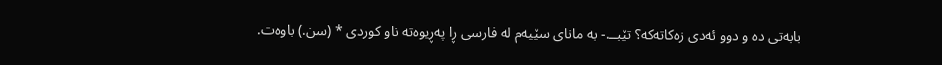بابەتی دە و دوو ئەدی زەکاتەکە؟ تێبــ.- بە مانای سێیەم لە فارسی ڕا پەڕیوەتە ناو کوردی * (سن.) باوەت.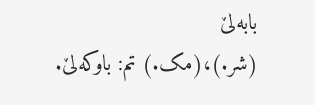بابەلێ
(شر.)،(مک.) تم: باوکەلێ.